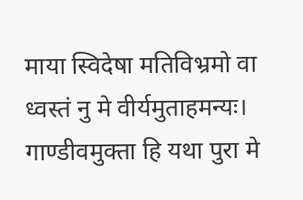माया स्विदेषा मतिविभ्रमो वा ध्वस्तं नु मे वीर्यमुताहमन्यः।
गाण्डीवमुक्ता हि यथा पुरा मे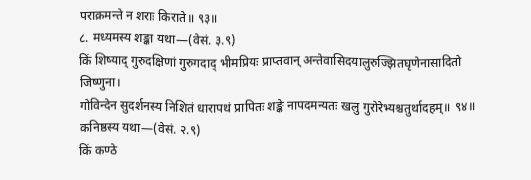पराक्रमन्ते न शराः किराते॥ ९३॥
८. मध्यमस्य शङ्का यथा—(वेसं. ३.९)
किं शिष्याद् गुरुदक्षिणां गुरुगदाद् भीमप्रियः प्राप्तवान् अन्तेवासिदयालुरुज्झितघृणेनासादितो जिष्णुना।
गोविन्देन सुदर्शनस्य निशितं धारापथं प्रापितः शङ्के नापदमन्यतः खलु गुरोरेभ्यश्चतुर्थादहम्॥ ९४॥
कनिष्ठस्य यथा—(वेसं. २.९)
किं कण्ठे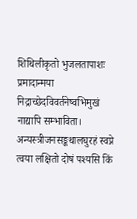शिथिलीकृतो भुजलतापाशः प्रमादान्मया निद्राच्छेदविवर्तनेष्वभिमुखं नाद्यापि सम्भाविता।
अन्यस्त्रीजनसङ्कथालघुरहं स्वप्ने त्वया लक्षितो दोषं पश्यसि किं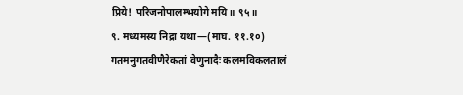प्रिये! परिजनोपालम्भयोगे मयि॥ ९५॥
९. मध्यमस्य निद्रा यथा—(माघ. ११.१०)
गतमनुगतवीणैरेकतां वेणुनादैः कलमविकलतालं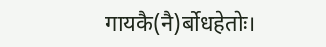गायकै(नै)र्बोधहेतोः।